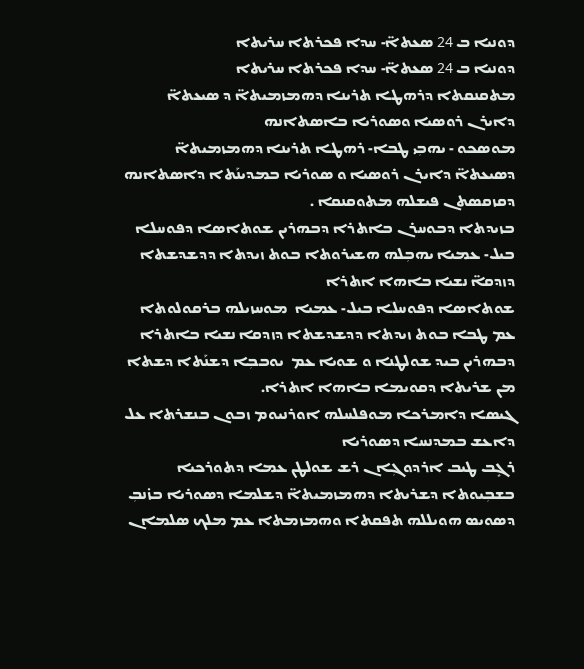ܕܘܢܝܐ ܒ 24 ܣܥܬܐ̈- ܚܕܐ ܦܟܪܬܐ ܚܪܝܬܐ
ܕܘܢܝܐ ܒ 24 ܣܥܬܐ̈- ܚܕܐ ܦܟܪܬܐ ܚܪܝܬܐ
ܡܬܩܢܩܬܐ ܕܪܗܛܐ ܬܪܝܢܐ ܕܗܡܙܡܝܬܐ̈ ܕ ܣܝܥܬܐ̈ ܕܐܝܪܢ ܪܘܣܝܐ ܘܣܘܪܝܐ ܒܐܣܬܐܢܗ
ܡܘܣܟܘ - ܝܗܒܼܝ ܛܒܐ- ܪܗܛܐ ܬܪܝܢܐ ܕܗܡܙܡܝܬܐ̈ ܕܣܝܥܬܐ̈ ܕܐܝܪܢ ܪܘܣܝܐ ܘ ܣܘܪܝܐ ܒܡܕܝܢܰܬܐ ܕܐܣܬܐܢܗ ܕܩܙܩܣܬܢ ܦܝܫܠܗ ܡܬܘܩܢܩܐ .
ܒܙܝܕܬܐ ܕܒܘܚܪܢ ܒܐܬܪܐ ܕܒܗܪܝܢ ܫܘܬܐܣܐ ܕܦܘܚܠܐ ܒܝܠ- ܥܡܝܐ ܝܗܒܼܠܗ ܗܫܝܪܘܬܐ ܒܘܬ ܙܝܕܬܐ ܕܕܫܕܫܬܐ ܕܙܕܩܐ̈ ܢܫܝܐ ܒܐܗܐ ܐܬܪܐ
ܫܘܬܐܣܐ ܕܦܘܚܠܐ ܒܝܠ- ܥܡܝܐ  ܡܘܚܙܝܠܗ ܒܪܩܘܠܘܬܐ ܥܡ ܛܒܐ ܒܘܬ ܙܝܕܬܐ ܕܕܫܕܫܬܐ ܕܙܕܩܐ ܢܫܝܐ ܒܐܬܪܐ ܕܒܗܪܝܢ ܒܝܕ ܫܘܠܛܢܐ ܘ ܫܘܝܐ ܥܡ  ܝܘܒܒܼܐ ܕܫܢܰܬܐ ܕܫܬܐ ܡܢ ܫܪܝܬܐ ܕܩܘܝܡܐ ܒܐܗܐ ܐܬܪܐ.
ܓܝܣܐ ܕܐܡܪܟܐ ܡܘܦܠܚܠܗ ܐܘܪܢܝܘܡ ܙܒܘܢ ܒܢܫܪܬܐ ܥܠ ܕܐܥܫ ܒܡܕܢܚܐ ܕܣܘܪܝܐ
ܪܓܻܒ ܛܝܒ ܐܪܕܘܓܼܐܢ ܪܫ ܫܘܠܛܢ ܥܡܐ ܕܬܘܪܟܝܐ ܒܫܒܼܝܘܬܐ ܕܫܪܝܬܐ ܕܗܡܙܡܝܬܐ̈ ܕܫܠܡܐ ܕܣܘܪܝܐ ܒܙ̇ܢܒܼ ܕܣܘܝܣ ܗܘܝܠܠܗ ܬܦܩܬܐ ܘܗܡܙܡܬܐ ܥܡ ܡܠܟ ܣܠܡܐܢ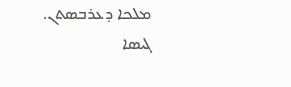ܡܠܟܐ ܕܥܪܒܣܬܢ.
ܓܝܣܐ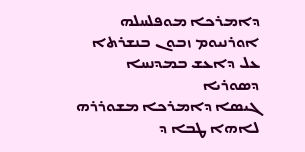ܕܐܡܪܟܐ ܡܘܦܠܚܠܗ ܐܘܪܢܝܘܡ ܙܒܘܢ ܒܢܫܪܬܐ ܥܠ ܕܐܥܫ ܒܡܕܢܚܐ ܕܣܘܪܝܐ
ܓܝܣܐ ܕܐܡܪܟܐ ܡܫܘܪܪܗ ܠܐܗܐ ܛܒܐ ܕ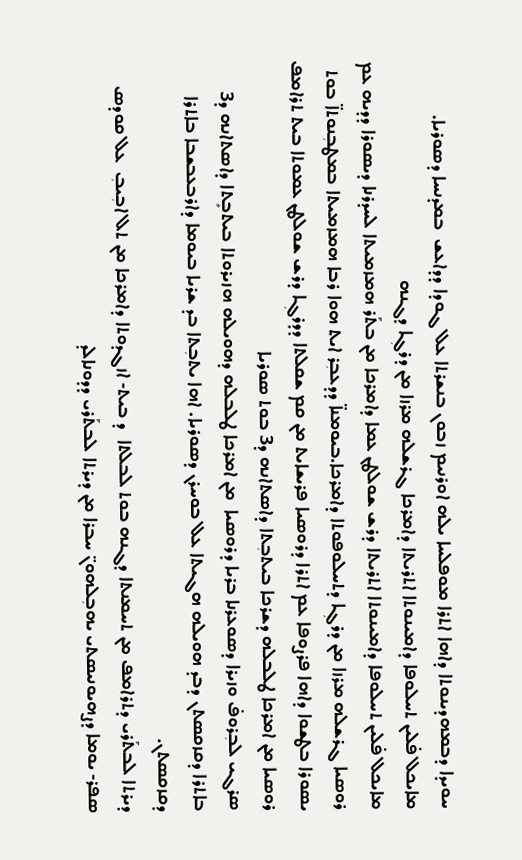ܚܘܝܕܐ ܕܒܡܗܕܝܢܘܬܐ ܕܐܗܐ ܐܬܪܐ ܡܘܦܠܚܐ ܝܠܗ ܐܘܪܢܝܡ ܙܒܘܢ ܒܢܫܪܬܐ ܥܠ ܓܘܕܐ ܕܕܐܥܫ  ܒܡܕܢܚܐ ܕܣܘܪܝܐ.
ܡܐܝܟܠ ܦ̇ܠܝܢ ܬܚܠܘܦܐ ܕܐܡܝܢܘܬܐ ܐܬܪܝܬܐ ܕܐܡܪܟܐ ܓܪܫܠܗ ܡܪܙܐ ܡܢ ܕܪܓܼܐ ܕܓܢܗ
ܡܐܝܟܠ ܦ̇ܠܝܢ ܬܚܠܘܦܐ ܕܐܡܝܢܘܬܐ ܐܬܪܝܬܐ ܕܪܫ ܫܘܠܛܢ ܥܡܐ ܕܐܡܪܟܐ ܡܢ ܒܬܰܪ ܗܡܙܡܝܬܐ ܠܚܕܪܢܐ ܕܝܣܘܪܐ ܕܕܝܗ ܥܡ ܪܘܣܝܐ ܓܪܫܠܗ ܡܪܙܐ ܡܢ ܕܪܓܼܐ ܕܬܚܠܘܦܘܬܐ ܕܐܡܪܟܐ.ܒܝܘܡܢܐ̈ ܕܕܥܒܼܪ ܐܝܬ ܗܘܐ ܪܒܐ ܗܡܙܡܝܬܐ ܒܡܛܒܼܢܘܬܐ̈ ܒܘܬ ܝܣܘܪܐ ܒܛܫܘܐ ܕܐܗܐ ܦܪܨܘܦܐ ܥܡ ܐܬܪܐ ܕܪܘܣܝܐ ܦܪܝܫܐܝܬ ܡܢ ܩܡ ܫܩܠܬܐ ܕܕܪܓܼܐ ܕܪܫ ܫܘܠܛܢ ܥܡܘܬܐ ܒܝܬ ܬܪܐܡܦ
ܪܘܣܝܐ ܡܢ ܐܡܪܟܐ ܛܠܒܠܗ ܕܫܪܟܐ ܒܝܬܒܼܬܐ ܕܐܣܬܐܢܗ ܕ3 ܒܘܬ ܣܘܪܝܐ
ܣܪܓܝ ܠܒܼܪܘܦ̇ ܘܙܝܪܐ ܕܣܘܥܪܢܐ ܒܪܝܐ ܕܪܘܣܝܐ  ܡܢ ܐܡܪܟܐ ܛܠܒܠܗ ܕܗܘܝܠܗ ܗܙܝܪܘܬܐ ܒܝܬܒܻܬܐ ܕܐܣܬܐܢܗ ܕ3 ܒܐܬܪܐ ܕܩܙܩܣܬܢ ܕܒܕ ܗܘܝܠܗ ܗܓܝܬܐ ܥܠ ܒܘܚܪܢ ܕܣܘܪܝܐ. ܐܗܐ ܝܬܒܼܬܐ ܒܕ ܫܪܝܐ ܒܝܘܡܐ ܕܐܪܒܥܒܫܒܐ ܒܐܬܪܐ ܕܩܙܩܣܬܢ.
ܕܝܪܬܐ ܠܒܬܰܪܝ ܕܬܪܐܡܦ ܡܢ ܬܚܡܢܬܐ ܕܓܢܗ ܒܘܬ ܠܒܠܬܐ  ܕ ܒܝܬ- ܐܙܓܕܘܬܐ ܕܐܡܪܟܐ ܡܢ ܬܠ ܐܒܼܝܒܼ  ܥܠ ܩܘܕܣ
ܣܦܪ- ܝܘܡܐ ܕܨܗܝܘܢܝܣܬܝ ܝܗܒܼܠܗܘܢ̈ ܚܒܪܐ ܡܢ ܕܝܪܬܐ ܠܒܬܰܪܝ ܕܕܘܢܐܠܕ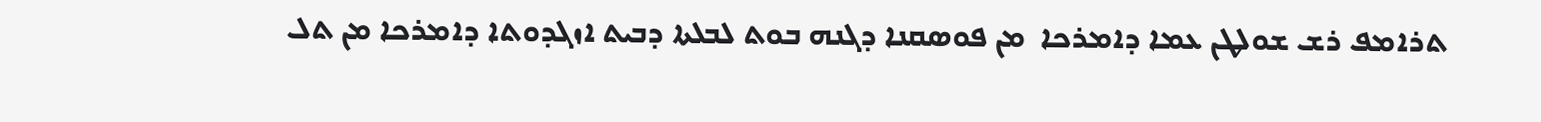ܬܪܐܡܦ ܪܫ ܫܘܠܛܢ ܥܡܐ ܕܐܡܪܟܐ  ܡܢ ܦܘܣܩܢܐ ܕܓܢܗ ܒܘܬ ܠܒܠܬܐ ܕܒܝܬ ܐܙܓܕܘܬܐ ܕܐܡܪܟܐ ܡܢ ܬܠ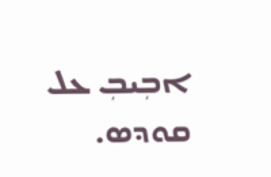ܐܒܼܝܒܼ ܥܠ ܩܘܕܣ.